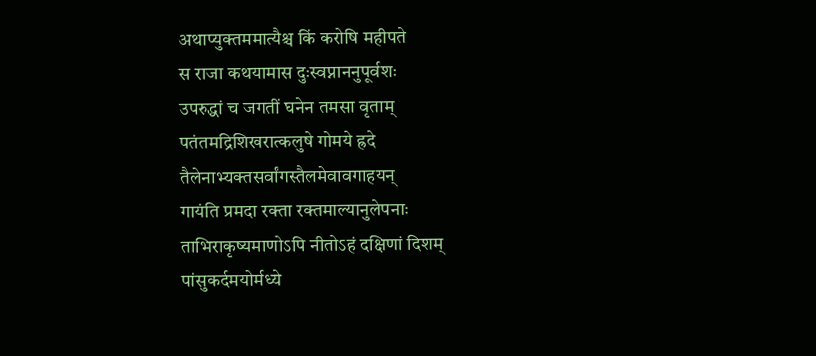अथाप्युक्तममात्यैश्च किं करोषि महीपते
स राजा कथयामास दुःस्वप्नाननुपूर्वशः
उपरुद्धां च जगतीं घनेन तमसा वृताम्
पतंतमद्रिशिखरात्कलुषे गोमये ह्रदे
तैलेनाभ्यक्तसर्वांगस्तैलमेवावगाहयन्
गायंति प्रमदा रक्ता रक्तमाल्यानुलेपनाः
ताभिराकृष्यमाणोऽपि नीतोऽहं दक्षिणां दिशम्
पांसुकर्दमयोर्मध्ये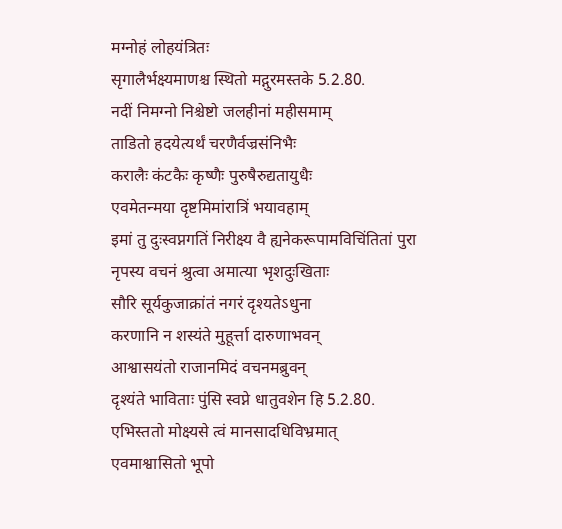मग्नोहं लोहयंत्रितः
सृगालैर्भक्ष्यमाणश्च स्थितो मद्गुरमस्तके 5.2.80.
नदीं निमग्नो निश्चेष्टो जलहीनां महीसमाम्
ताडितो हदयेत्यर्थं चरणैर्वज्रसंनिभैः
करालैः कंटकैः कृष्णैः पुरुषैरुद्यतायुधैः
एवमेतन्मया दृष्टमिमांरात्रिं भयावहाम्
इमां तु दुःस्वप्नगतिं निरीक्ष्य वै ह्यनेकरूपामविचिंतितां पुरा
नृपस्य वचनं श्रुत्वा अमात्या भृशदुःखिताः
सौरि सूर्यकुजाक्रांतं नगरं दृश्यतेऽधुना
करणानि न शस्यंते मुहूर्त्ता दारुणाभवन्
आश्वासयंतो राजानमिदं वचनमब्रुवन्
दृश्यंते भाविताः पुंसि स्वप्ने धातुवशेन हि 5.2.80.
एभिस्ततो मोक्ष्यसे त्वं मानसादधिविभ्रमात्
एवमाश्वासितो भूपो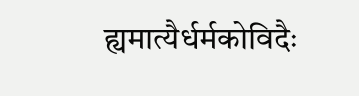ह्यमात्यैर्धर्मकोविदैः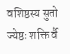वशिष्ठस्य सुतो ज्येष्ठः शक्ति र्वै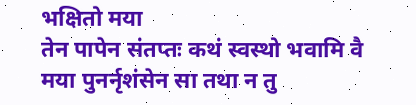भक्षितो मया
तेन पापेन संतप्तः कथं स्वस्थो भवामि वै
मया पुनर्नृशंसेन सा तथा न तु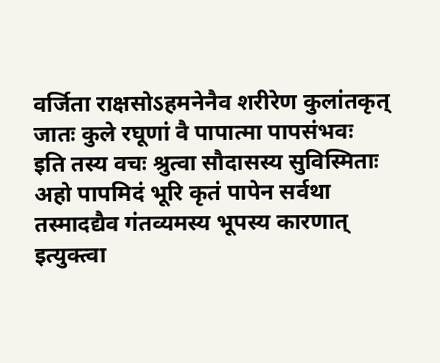वर्जिता राक्षसोऽहमनेनैव शरीरेण कुलांतकृत्
जातः कुले रघूणां वै पापात्मा पापसंभवः
इति तस्य वचः श्रुत्वा सौदासस्य सुविस्मिताः
अहो पापमिदं भूरि कृतं पापेन सर्वथा
तस्मादद्यैव गंतव्यमस्य भूपस्य कारणात्
इत्युक्त्वा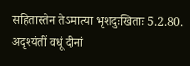सहितास्तेन तेऽमात्या भृशदुःखिताः 5.2.80.
अदृश्यंतीं वधूं दीनां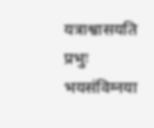यत्राश्वासयति प्रभुः भयसंविग्नया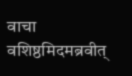वाचा वशिष्ठमिदमब्रवीत्